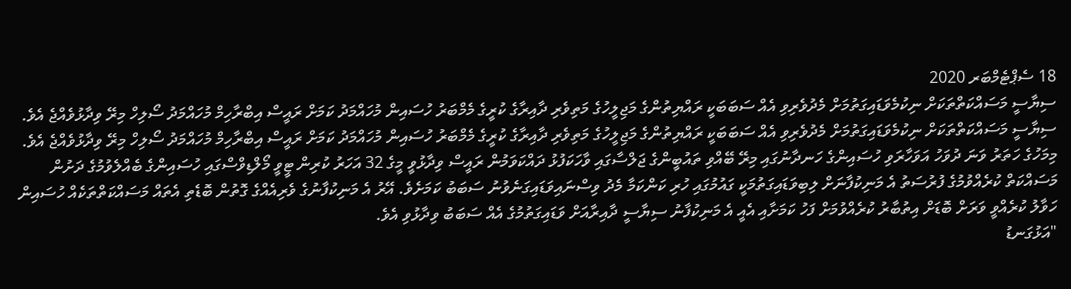18 ސެޕްޓެމްބަރ 2020
ސިޔާސީ މަސައްކަތްތަކަށް ނިކުމެވަޑައިގަތުމަށް މެދުވެރިވި އެއް ސަބަބަކީ ރައްޔިތުންގެ މަޖިލީހުގެ މަތިވެރި ދާއިރާގެ ކުރީގެ މެމްބަރު ހުސައިން މުހައްމަދު ކަމަށް ރައީސް އިބްރާހިމް މުހައްމަދު ސޯލިހް މިރޭ ވިދާޅުވެއްޖެ އެވެ.
ސިޔާސީ މަސައްކަތްތަކަށް ނިކުމެވަޑައިގަތުމަށް މެދުވެރިވި އެއް ސަބަބަކީ ރައްޔިތުންގެ މަޖިލީހުގެ މަތިވެރި ދާއިރާގެ ކުރީގެ މެމްބަރު ހުސައިން މުހައްމަދު ކަމަށް ރައީސް އިބްރާހިމް މުހައްމަދު ސޯލިހް މިރޭ ވިދާޅުވެއްޖެ އެވެ.
މިމަހުގެ ހަތަރު ވަނަ ދުވަހު އަވަހާރަވި ހުސައިންގެ ހަނދާނުގައި މިރޭ ބޭއްވި ތައުބީންގެ ޖަލްސާގައި ވާހަކަފުޅު ދައްކަވަމުން ރައީސް ވިދާޅުވީ މީގެ 32 އަހަރު ކުރިން ޓީވީ މޯލްޑިވްސްގައި ހުސައިންގެ ބެއްލެވުމުގެ ދަށުން މަސައްކަތް ކުރެއްވުމުގެ ފުރުސަތު އެ މަނިކުފާނަށް ލިބިވަޑައިގަތުމަކީ ގައުމުގައި ހުރި ކަންކަމާ މެދު ވިސްނައިވަޑައިގަނެވުނު ސަބަބު ކަމަށެވެ. އޭރު އެ މަނިކުފާނުގެ ވެރިއެއްގެ ގޮތުން ބޮޑެތި އެތައް މަސައްކަތްތަކެއް ހުސައިން ހަވާލު ކުރެއްވީ ވަރަށް ބޮޑަށް އިތުބާރު ކުރެއްވުމަށް ފަހު ކަމަށާއި އެއީ އެ މަނިކުފާނު ސިޔާސީ ދާއިރާއަށް ވަޑައިގަތުމުގެ އެއް ސަބަބު ވިދާޅުވި އެވެ.
"އަޅުގަނޑު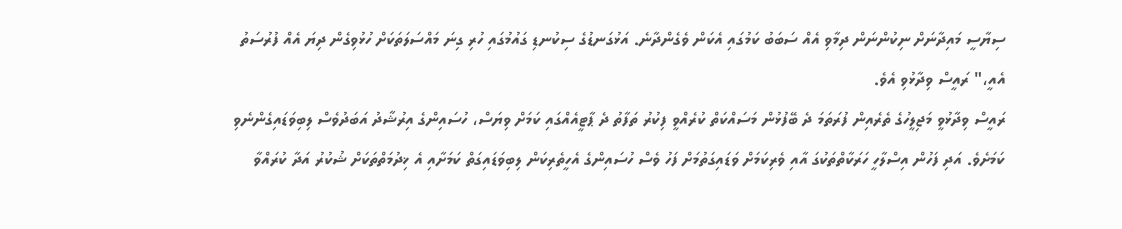ސިޔާސީ މައިދާނަށް ނިކުންނަން ދިމާވި އެއް ސަބަބު ކަމުގައި އެކަން ވެގެންދާނެ. އަޅުގަނޑުގެ ސިކުނޑި ގައުމުގައި ހުރި ގިނަ މައްސަލަތަކަށް ހުޅުވިގެން ދިޔަ އެއް ފުރުސަތު އެއީ،" ރައީސް ވިދާޅުވި އެވެ.
ރައީސް ވިދާޅުވީ މަޖިލީހުގެ ތެރެއިން ފުރަތަމަ ދެ ބޭފުޅުން މަސައްކަތް ކުރެއްވީ ފިކުރު ތަފާތު ދެ ޕާޓީއެއްގައި ކަމަށް ވިޔަސް، ހުސައިންގެ އިރުޝާދު އަބަދުވެސް ލިބިވަޑައިގެންނެވި ކަމަށެވެ. އަދި ފަހުން އިސްލާހީ ހަރަކާތްތަކުގަ އާއި ވެރިކަމަށް ވަޑައިގަތުމަށް ފަހު ވެސް ހުސައިންގެ އެހީތެރިކަން ލިބިވަޑައިގަތް ކަމަށާއި އެ ޚިދުމަތްތަކަށް ޝުކުރު އަދާ ކުރައްވާ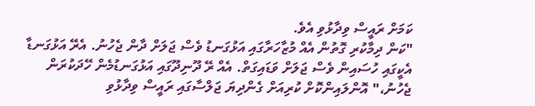ކަމަށް ރައީސް ވިދާޅުވި އެވެ.
"ކަން ދިމާކުރި ގޮތުން އެއް މުޒާހަރާގައި އަޅުގަނޑު ވެސް ޖަލަށް ދާން ޖެހުނު. އެރޭ އަޅުގަނޑާ އެކީގައި ހުސައިން ވެސް ޖަލަށް ވަޑައިގަތް. އެއް ރޭ ދޫނިދޫގައި އަޅުގަނޑުމެން ހޭދަކުރަން ޖެހުނު،" އޮންލައިންކޮށް ކުރިއަށް ގެންދިޔަ ޖަލްސާގައި ރައީސް ވިދާޅުވި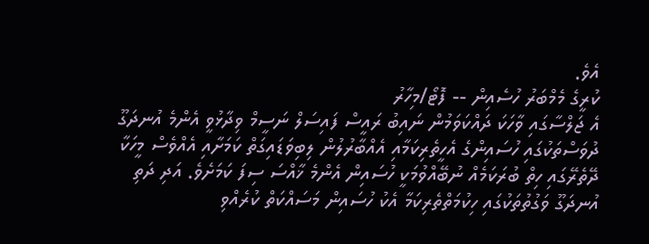އެވެ.
ކުރީގެ މެމްބަރު ހުސެއިން -- ފޮޓޯ/މިހާރު
އެ ޖަލްސާގައި ވާހަކަ ދައްކަވަމުން ނައިބު ރައީސް ފައިސަލް ނަސީމް ވިދާޅުވީ އެންމެ އުނދަގޫ ދުވަސްތަކުގައި ހުސައިންގެ އެހީތެރިކަމާއި އެއްބާރުލުން ލިބިވަޑައިގަތް ކަމަށާއި އެއްވެސް މީހަކާ ދޭތެރޭގައި ހިތް ބުރަކަމެއް ނުބޭއްވުމަކީ ހުސައިން އެންމެ ޚާއްސަ ސިފަ ކަމަށެވެ. އަދި ދަތި އުނދަގޫ ވަގުތުތަކުގައި ހިކުމަތްތެރިކަމާ އެކު ހުސައިން މަސައްކަތް ކުރެއްވި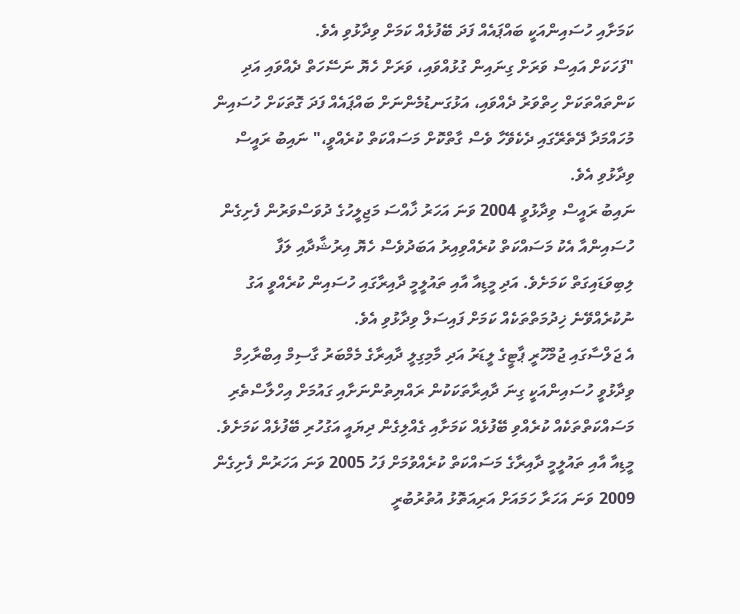ކަމަށާއި ހުސައިންއަކީ ބައްޕައެއް ފަދަ ބޭފުޅެއް ކަމަށް ވިދާޅުވި އެވެ.
"ފަހަކަށް އައިސް ވަރަށް ގިނައިން ގުޅުއްވައި، ވަރަށް ހެޔޮ ނަސޭހަތް ދެއްވައި އަދި ކަންތައްތަކަށް ހިތްވަރު ދެއްވައި، އަޅުގަނޑުމެންނަށް ބައްޕައެއް ފަދަ ގޮތަކަށް ހުސައިން މުހައްމަދާ ދޭތެރޭގައި ދެކެވޭހާ ވެސް ގާތްކޮށް މަސައްކަތް ކުރެއްވީ،" ނައިބު ރައީސް ވިދާޅުވި އެވެ.
ނައިބު ރައީސް ވިދާޅުވީ 2004 ވަނަ އަހަރު ޚާއްސަ މަޖިލީހުގެ ދުވަސްވަރުން ފެށިގެން ހުސައިންއާ އެކު މަސައްކަތް ކުރެއްވިއިރު އަބަދުވެސް ހެޔޮ އިރުޝާދާއި ލަފާ ލިބިވަޑައިގަތް ކަމަށެވެ. އަދި މީޑިއާ އާއި ތައުލީމީ ދާއިރާގައި ހުސައިން ކުރެއްވީ އަގު ނުކުރެއްވޭނެ ޚިދުމަތްތަކެއް ކަމަށް ފައިސަލް ވިދާޅުވި އެވެ.
އެ ޖަލްސާގައި ޖުމްހޫރީ ޕާޓީގެ ލީޑަރު އަދި މާމިގިލީ ދާއިރާގެ މެމްބަރު ގާސިމް އިބްރާހިމް ވިދާޅުވީ ހުސައިންއަކީ ގިނަ ދާއިރާތަކަކުން ރައްޔިތުންނަށާއި ގައުމަށް އިހްލާސްތެރި މަސައްކަތްތަކެއް ކުރެއްވި ބޭފުޅެއް ކަމަށާއި ގެއްލިގެން ދިޔައީ އަގުހުރި ބޭފުޅެއް ކަމަށެވެ.
މީޑިއާ އާއި ތައުލީމީ ދާއިރާގެ މަސައްކަތް ކުރެއްވުމަށް ފަހު 2005 ވަނަ އަހަރުން ފެށިގެން 2009 ވަނަ އަހަރާ ހަމައަށް އަރިއަތޮޅު އުތުރުބުރީ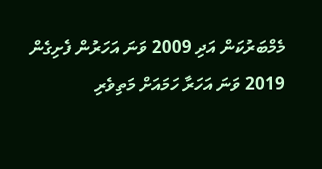މެމްބަރުކަން އަދި 2009 ވަނަ އަހަރުން ފެށިގެން 2019 ވަނަ އަހަރާ ހަމައަށް މަތިވެރި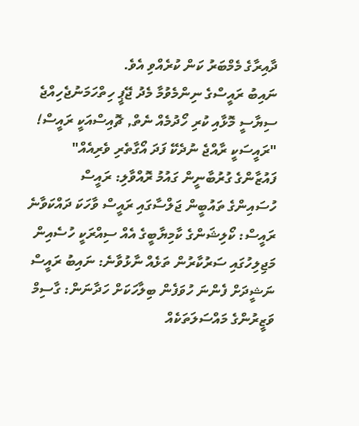ދާއިރާގެ މެމްބަރު ކަން ކުރެއްވި އެވެ.
ނައިބު ރައީސްގެ ނިންމެވުމާ މެދު ޖޭޕީ ހިތްހަމަނުޖެހިއްޖެ
ސިޔާސީ މޮޅާއި ކުރި ހޯދުމެއް ނެތް, ޗޮއިސްއަކީ ރައީސް!
"ރައީސަކީ ރާއްޖެ ނުދެކޭ ފަދަ އޯގާތެރި ވެރިއެއް"
ފައުޒާންގެ ގުރުބާނީން ގައުމު ރޮއްވާލި: ރައީސް
ހުސައިންގެ ތައުބީން ޖަލްސާގައި ރައީސް ވާހަކަ ދައްކަވާނެ
ރައީސް: ކޯލިޝަންގެ ކާމިޔާބީގެ އެއް ސިއްރަކީ ހުސެއިން
މަޖިލިހުގައި ސަރުކާރުން ތަޅެއް ނާޅުވާނެ: ނައިބު ރައީސް
ނަޝީދަށް ފެންނަ ހުވަފެން ބިލާހަކަށް ހަދާނަން: ގާސިމް
ވަޒީރުންގެ މައްސަލަތަކެއް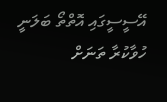އޭސީސީގައި އޮތްތޯ ބަލަނީ
ހުވާކުރާ ތަނަށް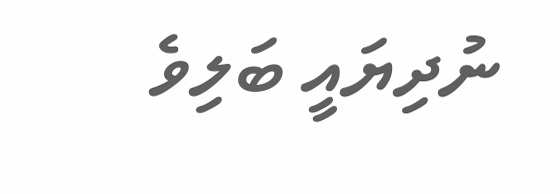ނުދިޔައީ ބަލިވެ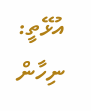އުޅޭތީ: ނިހާން